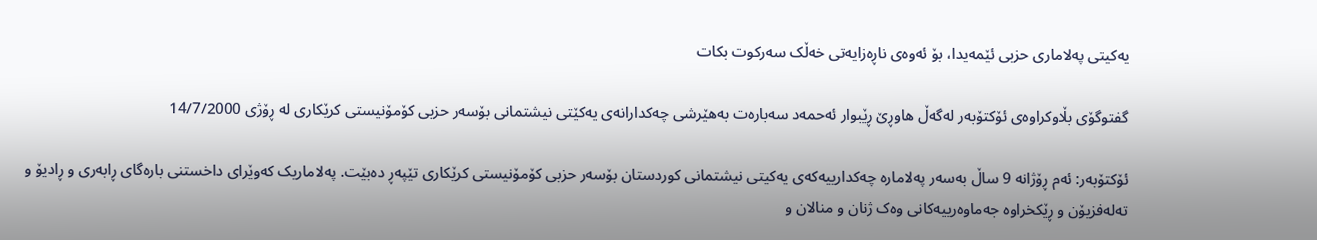یه‌کیتی‌ په‌لاماری‌ حزبی‌ ئێمه‌یدا، بۆ ئه‌وه‌ی‌ ناڕه‌زایه‌تی‌ خه‌ڵک سه‌رکوت بکات

گفتوگۆى بڵاوکراوەى ئۆکتۆبەر لەگەڵ هاوڕێ ڕێبوار ئەحمەد سەبارەت بەهێرشى چەکدارانەى یەکێتى نیشتمانى بۆسەر حزبى کۆمۆنیستى کرێکارى لە ڕۆژى 14/7/2000

ئۆکتۆبه‌ر: ئه‌م ڕۆژانه‌ 9 ساڵ به‌سه‌ر په‌لاماره‌ چه‌کدارییه‌که‌ی‌ یه‌کیتی‌ نیشتمانی‌ کوردستان بۆسه‌ر حزبی‌ کۆمۆنیستی‌ کرێکاری تێپه‌ڕ ده‌بێت. په‌لاماریک که‌وێرای‌ داخستنی‌ باره‌گای‌ ڕابه‌ری‌ و ڕادیۆ و ته‌له‌فزیۆن و ڕێکخراوه‌ جه‌ماوه‌رییه‌کانی‌ وه‌ک ژنان و منالان و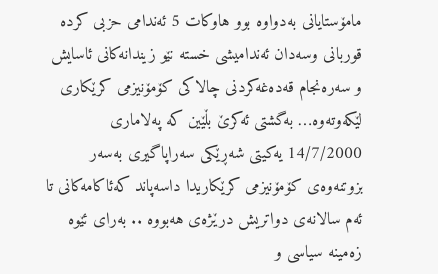مامۆستایانی‌ به‌دواوه‌ بوو هاوکات 5 ئه‌ندامی‌ حزبی‌ کرده‌ قوربانی‌ وسه‌دان ئه‌ندامیشی‌ خسته‌ نێو زیندانه‌کانی‌ ئاسایش و سه‌ره‌نجام قه‌ده‌غه‌کردنی‌ چالاکی‌ کۆمۆنیزمی‌ کرێکاری‌ لێکه‌وته‌وه‌… به‌گشتی‌ ئه‌کرێ‌ بڵێین که‌ په‌لاماری‌ 14/7/2000 یه‌کیتی‌ شه‌ڕێکی‌ سه‌راپاگیری‌ به‌سه‌ر بزوتنه‌وه‌ی‌ کۆمۆنیزمی‌ کرێکاریدا داسه‌پاند که‌ئاکامه‌کانی‌ تا ئه‌م سالانه‌ی‌ دواتریش درێژه‌ی‌ هه‌بووه‌ .. به‌رای‌ ئێوه‌ زه‌مینه‌ سیاسی‌ و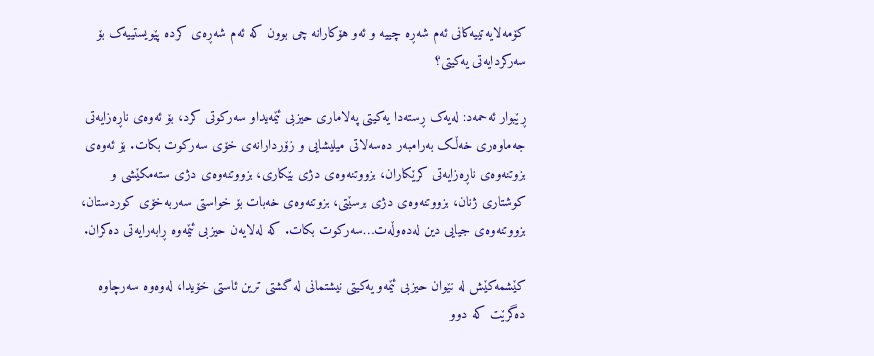کۆمه‌لایه‌تییه‌کانی‌ ئه‌م شه‌ڕه‌ چییه‌ و ئه‌و هۆکارانه‌ چی بوون که‌ ئه‌م شه‌ڕه‌ی‌ کرده‌ پێویستییه‌ک بۆ سه‌رکردایه‌تی‌ یه‌کیتی‌؟

ڕێبوار ئه‌حمه‌د: له‌یه‌ک ڕسته‌دا یه‌کیتی‌ په‌لاماری‌ حیزبی‌ ئێمه‌یداو سه‌رکوتی‌ کرد، بۆ ئه‌وه‌ی‌ ناڕه‌زایه‌تی‌ جه‌ماوه‌ری‌ خه‌ڵک به‌رامبه‌ر ده‌سه‌لاتی‌ میلیشایی‌ و زۆردارانه‌ی‌ خۆی‌ سه‌رکوت بکات. بۆ ئه‌وه‌ی‌  بزوتنه‌وه‌ی‌ ناڕه‌زایه‌تی‌ کرێکاران، بزووتنه‌وه‌ی‌ دژی‌ بێکاری‌، بزووتنه‌وه‌ی‌ دژی‌ سته‌مکێشی‌ و کوشتاری‌ ژنان، بزووتنه‌وه‌ی‌ دژی‌ برسێتی‌، بزوتنه‌وه‌ی‌ خه‌بات بۆ خواستی‌ سه‌ربه‌خۆی‌ کوردستان، بزووتنه‌وه‌ی‌ جیایی‌ دین له‌ده‌وڵه‌ت…سه‌رکوت بکات. که‌ له‌لایه‌ن حیزبی‌ ئێمه‌وه‌ ڕابه‌رایه‌تی‌ ده‌کران.

کێشمه‌کێش له‌ نێوان حیزبی‌ ئێمه‌و یه‌کیتی‌ نیشتمانی‌ له‌ گشتی‌ ترین ئاستی‌ خۆیدا، له‌وه‌وه‌ سه‌رچاوه‌ ده‌گرێت که‌ دوو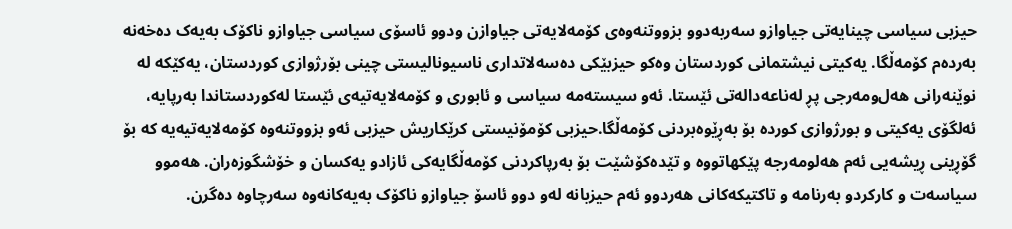حیزبی‌ سیاسی‌ چینایه‌تی‌ جیاوازو سه‌ربه‌دوو بزووتنه‌وه‌ی‌ کۆمه‌لایه‌تی‌ جیاوازن ودوو ئاسۆی‌ سیاسی‌ جیاوازو ناکۆک به‌یه‌ک ده‌خه‌نه‌ به‌رده‌م کۆمه‌ڵگا. یه‌کیتی‌ نیشتمانی‌ کوردستان وه‌کو حیزبێکی‌ ده‌سه‌لاتداری‌ ناسیونالیستی‌ چینی‌ بۆرژوازی‌ کوردستان، یه‌کێکه‌ له‌ نوێنه‌رانی‌ هه‌ل‌ومه‌رجی‌ پڕ له‌ناعه‌داله‌تی‌ ئێستا. ئه‌و سیسته‌مه‌ سیاسی‌ و ئابوری‌ و کۆمه‌لایه‌تیه‌ی‌ ئێستا له‌کوردستاندا به‌رپایه‌، ئه‌لگۆی‌ یه‌کیتی‌ و بورژوازی‌ کورده‌ بۆ به‌ڕێوه‌بردنی‌ کۆمه‌ڵگا.حیزبی‌ کۆمۆنیستی‌ کرێکاریش حیزبی‌ ئه‌و بزووتنه‌وه‌ کۆمه‌لایه‌تیه‌یه‌ که‌ بۆ گۆڕینی‌ ڕیشه‌یی‌ ئه‌م هه‌لومه‌رجه‌ پێکهاتووه‌ و تێده‌کۆشێت بۆ به‌رپاکردنی‌ کۆمه‌ڵگایه‌کی‌ ئازادو یه‌کسان و خۆشگوزه‌ران. هه‌موو سیاسه‌ت و کارکردو به‌رنامه‌ و تاکتیکه‌کانی‌ هه‌ردوو ئه‌م حیزبانه‌ له‌و دوو ئاسۆ جیاوازو ناکۆک به‌یه‌کانه‌وه‌ سه‌رچاوه‌ ده‌گرن.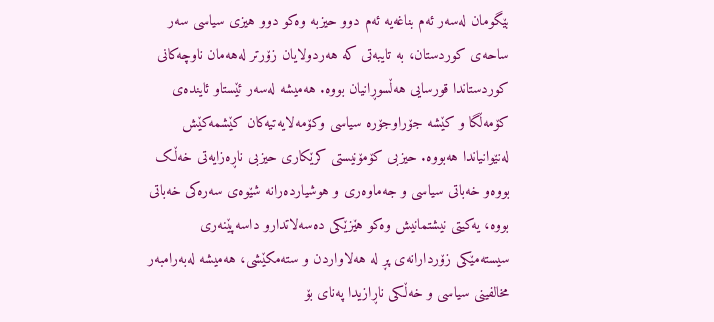بێگومان له‌سه‌ر ئه‌م بناغه‌یه‌ ئه‌م دوو حیزبه‌ وه‌کو دوو هیزی‌ سیاسی‌ سه‌ر ساحه‌ی‌ کوردستان، به‌ تایبه‌تی‌ که‌ هه‌ردولایان زۆرتر له‌هه‌مان ناوچه‌کانی‌ کوردستاندا قورسایی‌ هه‌ڵسوڕانیان بووه‌. هه‌میشه‌ له‌سه‌ر ئێستاو ئاینده‌ی‌ کۆمه‌ڵگا و کێشه‌ جۆراوجۆره‌ سیاسی‌ وکۆمه‌لایه‌تیه‌کان کێشمه‌کێش له‌نێوانیاندا هه‌بووه‌. حیزبی‌ کۆمۆنیستی‌ کرێکاری‌ حیزبی‌ ناڕه‌زایه‌تی‌ خه‌ڵک بووه‌و خه‌باتی‌ سیاسی‌ و جه‌ماوه‌ری‌ و هوشیارده‌رانه‌ شێوه‌ی‌ سه‌ره‌کی‌ خه‌باتی‌ بووه‌، یه‌کیتی‌ نیشتمانیش وه‌کو هێزێکی‌ ده‌سه‌لاتدارو داسه‌پێنه‌ری‌ سیسته‌مێکی‌ زۆردارانه‌ی‌ پڕ له‌ هه‌لاواردن و سته‌مکێشی‌، هه‌میشه‌ له‌به‌رامبه‌ر مخالفینی‌ سیاسی‌ و خه‌ڵکی‌ ناڕازیدا په‌نای‌ بۆ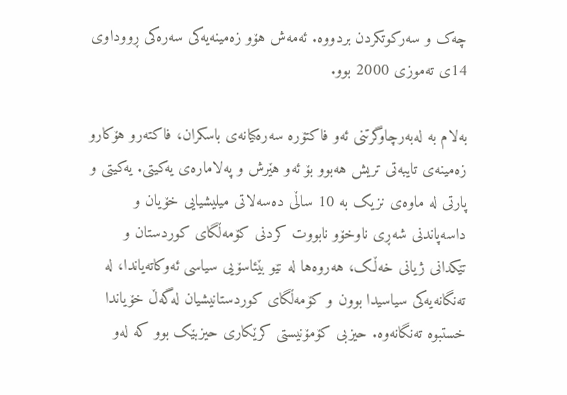چه‌ک و سه‌رکوتکردن بردووه‌. ئه‌مه‌ش هۆو زه‌مینه‌یه‌کی‌ سه‌ره‌کی‌ ڕووداوی‌ 14ی‌ ته‌موزی‌ 2000 بوو.

به‌لام به‌ له‌به‌رچاوگرتنی‌ ئه‌و فاکتۆره‌ سه‌ره‌کیانه‌ی‌ باسکران، فاکته‌رو هۆکارو زه‌مینه‌ی‌ تایبه‌تی‌ تریش هه‌بوو بۆ ئه‌و هێرش و په‌لاماره‌ی‌ یه‌کیتی‌. یه‌کیتی‌ و پارتی‌ له‌ ماوه‌ی‌ نزیک به‌ 10 ساڵی‌ ده‌سه‌لاتی‌ میلیشیایی‌ خۆیان و داسه‌پاندنی‌ شه‌ڕی‌ ناوخۆو نابووت کردنی‌ کۆمه‌ڵگای‌ کوردستان و تێکدانی‌ ژیانی‌ خه‌ڵک، هه‌روه‌ها له‌ نێو بێئاسۆیی‌ سیاسی‌ ئه‌وکاته‌یاندا، له‌ ته‌نگانه‌یه‌کی‌ سیاسیدا بوون و کۆمه‌ڵگای‌ کوردستانیشیان له‌گه‌ڵ خۆیاندا خستبوه‌ ته‌نگانه‌وه‌. حیزبی‌ کۆمۆنیستی‌ کرێکاری‌ حیزبێک بوو که‌ له‌و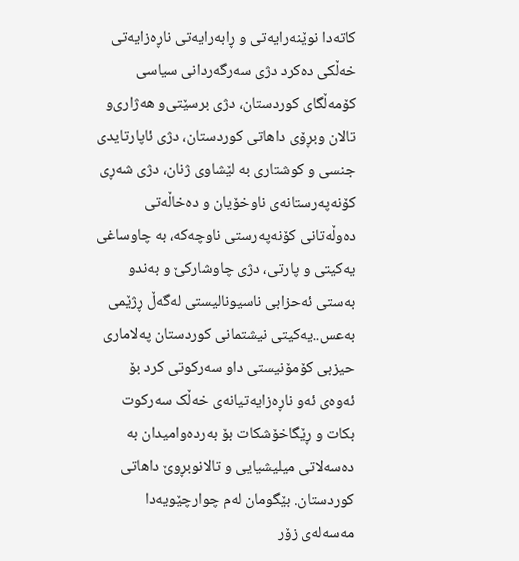کاته‌دا نوێنه‌رایه‌تی‌ و ڕابه‌رایه‌تی‌ ناڕه‌زایه‌تی‌ خه‌ڵکی‌ ده‌کرد دژی‌ سه‌رگه‌ردانی‌ سیاسی‌ کۆمه‌ڵگای‌ کوردستان، دژی‌ برسێتی‌و هه‌ژاری‌و تالان وبڕۆی‌ داهاتی‌ کوردستان، دژی‌ ئاپارتایدی‌ جنسی‌ و کوشتاری‌ به‌ لێشاوی‌ ژنان، دژی‌ شه‌ڕی‌ کۆنه‌په‌رستانه‌ی‌ ناوخۆیان و ده‌خاڵه‌تی‌ ده‌وڵه‌تانی‌ کۆنه‌په‌رستی‌ ناوچه‌که‌، به‌ چاوساغی‌ یه‌کیتی‌ و پارتی‌، دژی‌ چاوشارکێ‌ و به‌ندو به‌ستی‌ ئه‌حزابی‌ ناسیونالیستی‌ له‌گه‌ڵ ڕژێمی‌ به‌عس..یه‌کیتی‌ نیشتمانی‌ کوردستان په‌لاماری‌ حیزبی‌ کۆمۆنیستی‌ داو سه‌رکوتی‌ کرد بۆ ئه‌وه‌ی‌ ئه‌و ناڕه‌زایه‌تیانه‌ی‌ خه‌ڵک سه‌رکوت بکات و ڕێگاخۆشکات بۆ به‌رده‌وامیدان به‌ ده‌سه‌لاتی‌ میلیشیایی‌ و تالانوبڕوێ‌ داهاتی‌ کوردستان. بێگومان له‌م چوارچێویه‌دا مه‌سه‌له‌ی‌ زۆر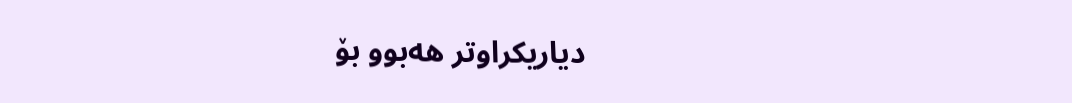دیاریکراوتر هه‌بوو بۆ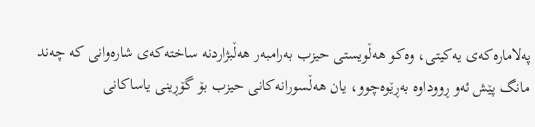په‌لاماره‌که‌ی‌ یه‌کیتی‌، وه‌کو هه‌ڵویستی‌ حیزب به‌رامبه‌ر هه‌ڵبژاردنه‌ ساخته‌که‌ی‌ شاره‌وانی‌ که‌ چه‌ند مانگ پێش ئه‌و ڕووداوه‌ به‌ڕێوه‌چوو، یان هه‌ڵسورانه‌کانی‌ حیزب بۆ گۆڕینی‌ یاساکانی‌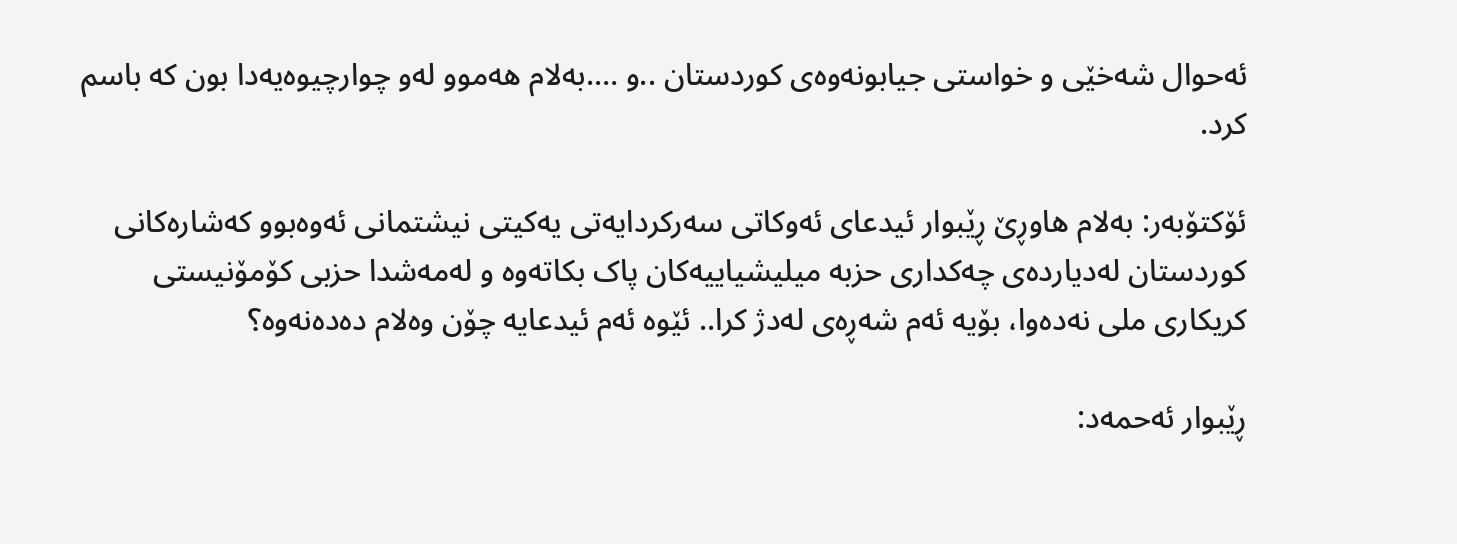ئه‌حوال شه‌خێی‌ و خواستی‌ جیابونه‌وه‌ی‌ کوردستان ..و ….به‌لام هه‌موو له‌و چوارچیوه‌یه‌دا بون که‌ باسم کرد.

ئۆکتۆبه‌ر: به‌لام هاوڕێ‌ ڕێبوار ئیدعای‌ ئه‌وکاتی‌ سه‌رکردایه‌تی‌ یه‌کیتی‌ نیشتمانی‌ ئه‌وه‌بوو که‌شاره‌کانی‌ کوردستان له‌دیارده‌ی‌ چه‌کداری‌ حزبه‌ میلیشیاییه‌کان پاک بکاته‌وه‌ و له‌مه‌شدا حزبی‌ کۆمۆنیستی‌ کریکاری‌ ملی‌ نه‌ده‌وا، بۆیه‌ ئه‌م شه‌ڕه‌ی‌ له‌دژ کرا.. ئێوه‌ ئه‌م ئیدعایه‌ چۆن وه‌لام ده‌ده‌نه‌وه‌؟

ڕێبوار ئه‌حمه‌د: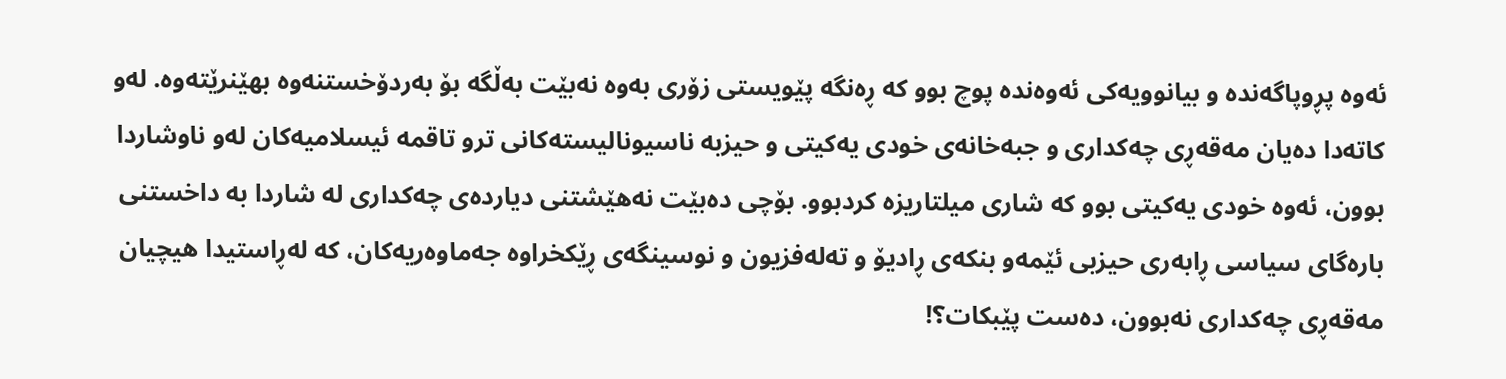ئه‌وه‌ پڕوپاگه‌نده‌ و بیانوویه‌کی‌ ئه‌وه‌نده‌ پوچ بوو که‌ ڕه‌نگه‌ پێویستی‌ زۆری‌ به‌وه‌ نه‌بێت به‌ڵگه‌ بۆ به‌ردۆخستنه‌وه‌ بهێنرێته‌وه‌. له‌و کاته‌دا ده‌یان مه‌قه‌ڕی‌ چه‌کداری‌ و جبه‌خانه‌ی‌ خودی‌ یه‌کیتی‌ و حیزبه‌ ناسیونالیسته‌کانی‌ ترو تاقمه‌ ئیسلامیه‌کان له‌و ناوشاردا بوون، ئه‌وه‌ خودی‌ یه‌کیتی‌ بوو که‌ شاری‌ میلتاریزه‌ کردبوو. بۆچی‌ ده‌بێت نه‌هێشتنی‌ دیارده‌ی‌ چه‌کداری‌ له‌ شاردا به‌ داخستنی‌ باره‌گای‌ سیاسی‌ ڕابه‌ری‌ حیزبی‌ ئێمه‌و بنکه‌ی‌ ڕادیۆ و ته‌له‌فزیون و نوسینگه‌ی‌ ڕێکخراوه‌ جه‌ماوه‌ریه‌کان، که‌ له‌ڕاستیدا هیچیان مه‌قه‌ڕی‌ چه‌کداری‌ نه‌بوون، ده‌ست پێبکات؟!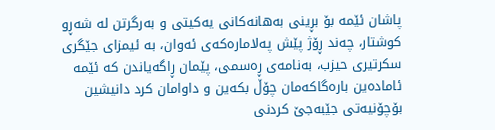پاشان ئێمه‌ بۆ بڕینی‌ به‌هانه‌کانی‌ یه‌کیتی‌ و به‌رگرتن له‌ شه‌ڕو کوشتار، چه‌ند ڕۆژ پێش په‌لاماره‌که‌ی‌ ئه‌وان، به‌ ئیمزای‌ جێگری‌ سکرتیری‌ حیزب، به‌نامه‌ی‌ ڕه‌سمی، پێمان ڕاگه‌یاندن که‌ ئێمه‌ ئاماده‌ین باره‌گاکه‌مان چۆڵ بکه‌ین و داوامان کرد دانیشین بۆچۆنیه‌تی‌ جێبه‌جێ‌ کردنی‌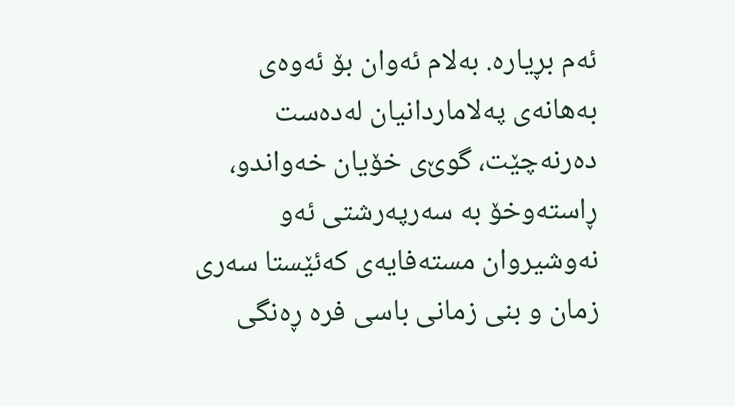ئه‌م بڕیاره‌. به‌لام ئه‌وان بۆ ئه‌وه‌ی‌ به‌هانه‌ی‌ په‌لاماردانیان له‌ده‌ست ده‌رنه‌چێت، گوێ‌ی‌ خۆیان خه‌واندو، ڕاسته‌وخۆ به‌ سه‌رپه‌رشتی‌ ئه‌و نه‌وشیروان مسته‌فایه‌ی‌ که‌ئێستا سه‌ری‌ زمان و بنی‌ زمانی‌ باسی‌ فره‌ ڕه‌نگی‌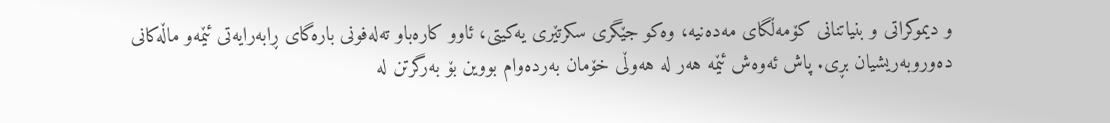و دیموکراتی‌ و بنیاتنانی‌ کۆمه‌ڵگای‌ مه‌ده‌نیه‌، وه‌کو جێگری‌ سکرتێری‌ یه‌کیتی‌، ئاوو کاره‌باو ته‌له‌فونی‌ باره‌گای‌ ڕابه‌رایه‌تی‌ ئێمه‌و ماڵه‌کانی‌ ده‌وروبه‌ریشیان بڕی‌. پاش ئه‌وه‌ش ئێمه‌ هه‌ر له‌ هه‌وڵی‌ خۆمان به‌رده‌وام بووین بۆ به‌رگرتن له‌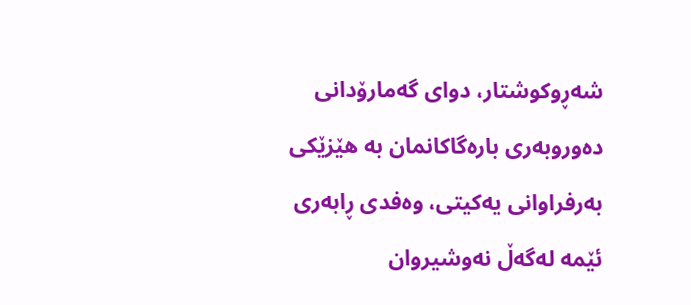شه‌ڕوکوشتار، دوای‌ گه‌مارۆدانی‌ ده‌وروبه‌ری‌ باره‌گاکانمان به‌ هێزێکی‌ به‌رفراوانی‌ یه‌کیتی‌، وه‌فدی‌ ڕابه‌ری‌ ئێمه‌ له‌گه‌ڵ نه‌وشیروان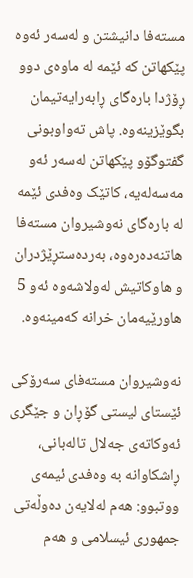مسته‌فا دانیشتن و له‌سه‌ر ئه‌وه‌ پێکهاتن که‌ ئێمه‌ له‌ ماوه‌ی‌ دوو ڕۆژدا باره‌گای‌ ڕابه‌رایه‌تیمان بگوێزینه‌وه‌. پاش ته‌واوبونی‌ گفتوگۆو پێکهاتن له‌سه‌ر ئه‌و مه‌سه‌له‌یه‌، کاتێک وه‌فدی‌ ئێمه‌ له‌ باره‌گای‌ نه‌وشیروان مسته‌فا هاتنه‌ده‌ره‌وه‌، به‌رده‌ستڕێژدران و هاوکاتیش له‌ولاشه‌وه‌ ئه‌و 5 هاورێیه‌مان خرانه‌ که‌مینه‌وه‌.

نه‌وشیروان مسته‌فای‌ سه‌رۆکی‌ ئێستای‌ لیستی‌ گۆڕان و جێگری‌ ئه‌وکاته‌ی‌ جه‌لال تاله‌بانی‌، ڕاشکاوانه‌ به‌ وه‌فدی‌ ئیمه‌ی‌ ووتبوو: هه‌م له‌لایه‌ن ده‌وڵه‌تی‌ جمهوری‌ ئیسلامی‌ و هه‌م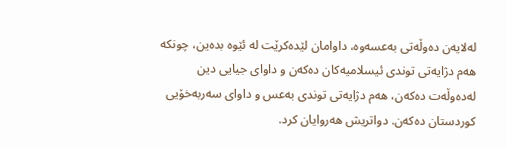له‌لایه‌ن ده‌وڵه‌تی‌ به‌عسه‌وه‌، داوامان لێده‌کرێت له‌ ئێوه‌ بده‌ین، چونکه‌ هه‌م دژایه‌تی‌ توندی‌ ئیسلامیه‌کان ده‌که‌ن و داوای‌ جیایی‌ دین له‌ده‌وڵه‌ت ده‌که‌ن، هه‌م دژایه‌تی‌ توندی‌ به‌عس و داوای‌ سه‌ربه‌خۆیی‌ کوردستان ده‌که‌ن. دواتریش هه‌روایان کرد.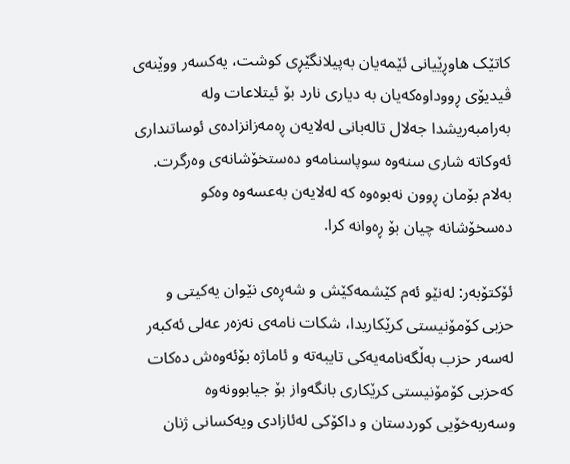کاتێک هاوڕێیانی‌ ئێمه‌یان به‌پیلانگێڕی‌ کوشت، یه‌کسه‌ر ووێنه‌ی‌ ڤیدیۆی‌ ڕووداوه‌که‌یان به‌ دیاری‌ نارد بۆ ئیتلاعات وله‌ به‌رامبه‌ریشدا جه‌لال تاله‌بانی‌ له‌لایه‌ن ڕه‌مه‌زانزاده‌ی‌ ئوساتنداری‌ ئه‌وکاته‌ شاری‌ سنه‌وه‌ سوپاسنامه‌و ده‌ستخۆشانه‌ی‌ وه‌رگرت. به‌لام بۆمان ڕوون نه‌بوه‌وه‌ که‌ له‌لایه‌ن به‌عسه‌وه‌ وه‌کو ده‌سخۆشانه‌ چیان بۆ ڕه‌وانه‌ کرا.

ئۆکتۆبه‌ر: له‌نێو ئه‌م کێشمه‌کێش و شه‌ڕه‌ی‌ نێوان یه‌کیتی‌ و حزبی‌ کۆمۆنیستی‌ کرێکاریدا، شکات نامه‌ی‌ نه‌زه‌ر عه‌لی‌ ئه‌کبه‌ر له‌سه‌ر حزب به‌ڵگه‌نامه‌یه‌کی‌ تایبه‌ته‌ و ئاماژه‌ بۆئه‌وه‌ش ده‌کات که‌حزبی‌ کۆمۆنیستی‌ کرێکاری‌ بانگه‌واز بۆ جیابوونه‌وه‌ وسه‌ربه‌خۆیی‌ کوردستان و داکۆکی‌ له‌ئازادی‌ ویه‌کسانی‌ ژنان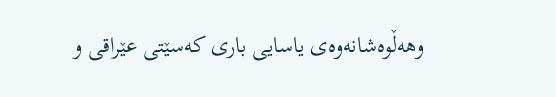وهه‌ڵوه‌شانه‌وه‌ی‌ یاسایی‌ باری‌ که‌سێتی‌ عێراقی‌ و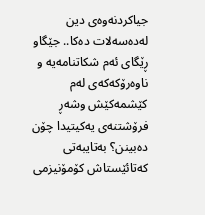جیاکردنه‌وه‌ی‌ دین له‌ده‌سه‌لات ده‌کا.. جێگاو ڕێگای‌ ئه‌م شکاتنامه‌یه‌ و ناوه‌رۆکه‌که‌ی‌ له‌م کێشمه‌کێش وشه‌ڕ فرۆشتنه‌ی‌ یه‌کیتیدا چۆن ده‌بینن؟ به‌تایبه‌تی‌ که‌تائێستاش کۆمۆنیزمی‌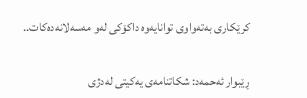کرێکاری‌ به‌ته‌واوی‌ توانایه‌وه‌ داکۆکی‌ له‌و مه‌سه‌لانه‌ده‌کات..

ڕێبوار ئه‌حمه‌د: شکاتنامه‌ی‌ یه‌کیتی‌ له‌دژی‌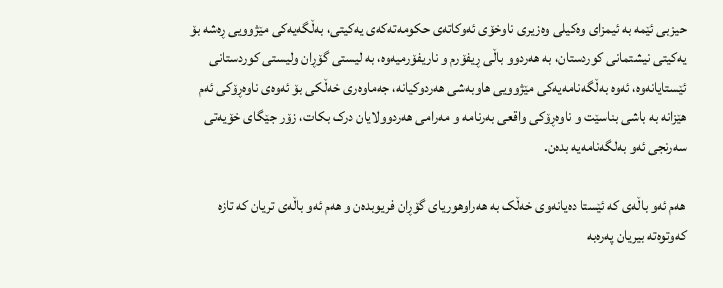حیزبی‌ ئێمه‌ به‌ ئیمزای‌ وه‌کیلی‌ وه‌زیری‌ ناوخۆی‌ ئه‌وکاته‌ی‌ حکومه‌ته‌که‌ی‌ یه‌کیتی‌، به‌ڵگه‌یه‌کی‌ مێژوویی‌ ڕه‌شه‌ بۆ یه‌کیتی‌ نیشتمانی‌ کوردستان، به‌ هه‌ردوو باڵی‌ ڕیفۆرم و ناریفۆرمیه‌وه‌، به‌ لیستی‌ گۆڕان ولیستی‌ کوردستانی‌ ئێستایانه‌وه‌، ئه‌وه‌ به‌ڵگه‌نامه‌یه‌کی‌ مێژوویی‌ هاوبه‌شی‌ هه‌ردوکیانه‌، جه‌ماوه‌ری‌ خه‌ڵکی‌ بۆ ئه‌وه‌ی‌ ناوه‌ڕۆکی‌ ئه‌م هێزانه‌ به‌ باشی‌ بناسێت و ناوه‌ڕۆکی‌ واقعی‌ به‌رنامه‌ و مه‌رامی‌ هه‌ردوولایان درک بکات، زۆر جێگای‌ خۆیه‌تی‌ سه‌رنجی‌ ئه‌و به‌لگه‌نامه‌یه‌ بده‌ن.

هه‌م ئه‌و باڵه‌ی‌ که‌ ئێستا ده‌یانه‌وی‌ خه‌ڵک به‌ هه‌راوهوریای‌ گۆڕان فریوبده‌ن و هه‌م ئه‌و باڵه‌ی‌ تریان که‌ تازه‌ که‌وتوه‌ته‌ بیریان په‌ره‌به‌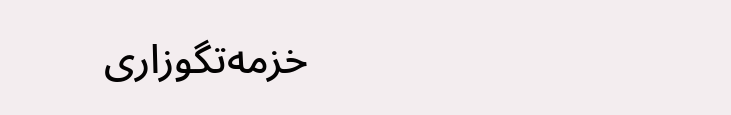خزمه‌تگوزاری‌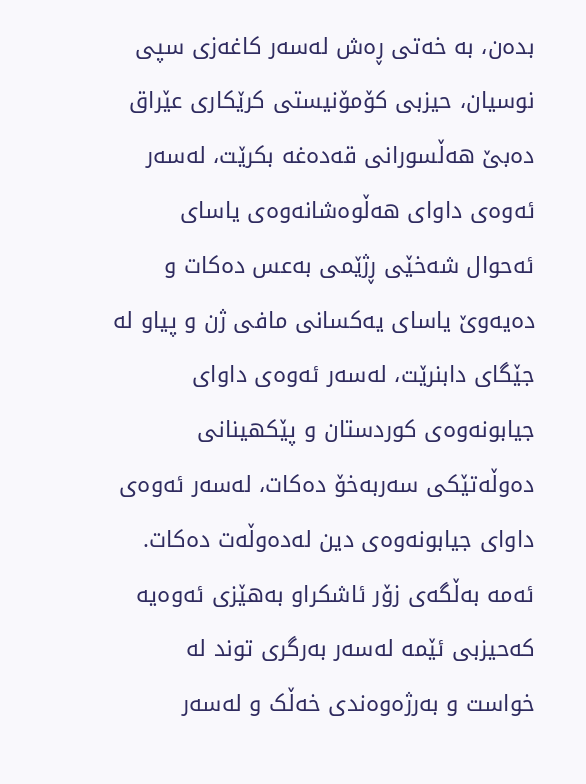بده‌ن، به‌ خه‌تی‌ ڕه‌ش له‌سه‌ر کاغه‌زی‌ سپی‌ نوسیان، حیزبی‌ کۆمۆنیستی‌ کرێکاری‌ عێراق ده‌بێ‌ هه‌ڵسورانی‌ قه‌ده‌غه‌ بکرێت، له‌سه‌ر ئه‌وه‌ی‌ داوای‌ هه‌ڵوه‌شانه‌وه‌ی‌ یاسای‌ ئه‌حوال شه‌خێی‌ ڕژێمی‌ به‌عس ده‌کات و ده‌یه‌وێ‌ یاسای‌ یه‌کسانی‌ مافی‌ ژن و پیاو له‌ جێگای‌ دابنرێت، له‌سه‌ر ئه‌وه‌ی‌ داوای‌ جیابونه‌وه‌ی‌ کوردستان و پێکهینانی‌ ده‌وڵه‌تێکی‌ سه‌ربه‌خۆ ده‌کات، له‌سه‌ر ئه‌وه‌ی‌ داوای‌ جیابونه‌وه‌ی‌ دین له‌ده‌وڵه‌ت ده‌کات. ئه‌مه‌ به‌ڵگه‌ی‌ زۆر ئاشکراو به‌هێزی‌ ئه‌وه‌یه‌ که‌حیزبی‌ ئێمه‌ له‌سه‌ر به‌رگری‌ توند له‌ خواست و به‌رژه‌وه‌ندی‌ خه‌ڵک و له‌سه‌ر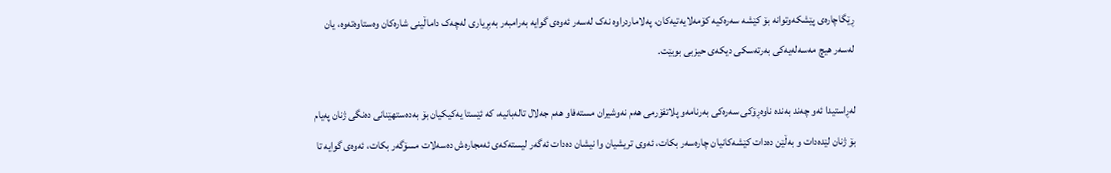ڕێگاچاره‌ی‌ پێشکه‌وتوانه‌ بۆ کێشه‌ سه‌ره‌کیه‌ کۆمه‌لایه‌تیه‌کان، په‌لاماردراوه‌ نه‌ک له‌سه‌ر ئه‌وه‌ی‌ گوایه‌ به‌رامبه‌ر به‌بڕیاری‌ له‌چه‌ک داماڵینی‌ شاره‌کان وه‌ستاوه‌ته‌وه‌، یان له‌سه‌ر هیچ مه‌سه‌له‌یه‌کی‌ به‌رته‌سکی‌ دیکه‌ی‌ حیزبی‌ بوبێت.

له‌ڕاستیدا ئه‌و چه‌ند به‌نده‌ ناوه‌ڕۆکی‌ سه‌ره‌کی‌ به‌رنامه‌و پلاتفۆرمی‌ هه‌م نه‌وشیران مسته‌فاو هه‌م جه‌لال تاله‌بانیه‌، که‌ ئێستا یه‌کیکیان بۆ به‌ده‌ستهێنانی‌ ده‌نگی‌ ژنان په‌یام بۆ ژنان لێده‌دات و به‌ڵێن ده‌دات کێشه‌کانیان چاره‌سه‌ر بکات، ئه‌وی‌ تریشیان وا نیشان ده‌دات ئه‌گه‌ر لیسته‌که‌ی‌ ئه‌مجاره‌ش ده‌سه‌لات مسۆگه‌ر بکات، ئه‌وه‌ی‌ گوایه‌ تا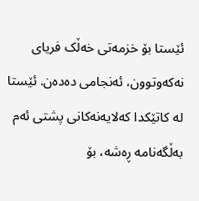ئێستا بۆ خزمه‌تی‌ خه‌ڵک فریای‌ نه‌که‌وتوون، ئه‌نجامی‌ ده‌ده‌ن. ئێستا له‌ کاتێکدا که‌لایه‌نه‌کانی‌ پشتی‌ ئه‌م به‌ڵگه‌نامه‌ ڕه‌شه‌، بۆ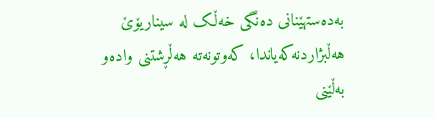به‌ده‌ستهێنانی‌ ده‌نگی‌ خه‌ڵک له‌ سیناریۆێ‌ هه‌ڵبژاردنه‌که‌یاندا، که‌وتونه‌ته‌ هه‌ڵڕشتنی‌ واده‌و به‌ڵێنی‌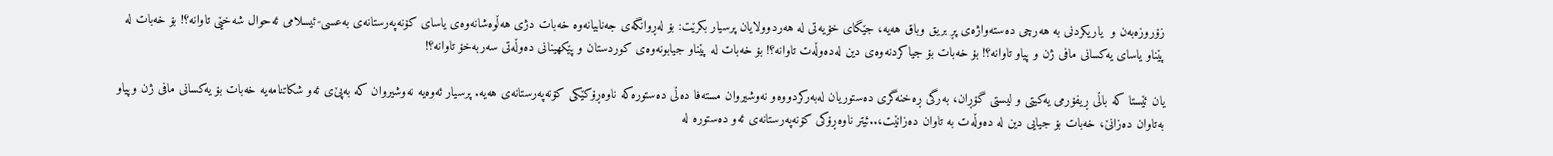زۆروزه‌به‌ن و  یاریکردنی‌ به‌ هه‌رچی‌ ده‌سته‌واژه‌ی‌ پڕ بریق وباق هه‌یه‌، جێگای‌ خۆیه‌تی‌ له‌ هه‌ردوولایان پرسیار بکرێت: بۆ له‌ڕوانگه‌ی‌ جه‌نابیانه‌وه‌ خه‌بات دژی‌ هه‌ڵوه‌شانه‌وه‌ی‌ یاسای‌ کۆنه‌په‌رستانه‌ی‌ به‌عسی‌-ئیسلامی‌ ئه‌حوال شه‌خێی‌ تاوانه‌؟! بۆ خه‌بات له‌ پێناو یاسای‌ یه‌کسانی‌ مافی‌ ژن و پیاو تاوانه‌؟! بۆ خه‌بات بۆ جیاکردنه‌وه‌ی‌ دین له‌ده‌وڵه‌ت تاوانه‌؟! بۆ خه‌بات له‌ پێناو جیابونه‌وه‌ی‌ کوردستان و پێکهینانی‌ ده‌وڵه‌تی‌ سه‌ربه‌خۆ تاوانه‌؟!

یان ئێستا که‌ باڵی‌ ڕیفۆرمی‌ یه‌کیتی‌ و لیستی‌ گۆڕان، به‌رگی‌ ڕه‌خنه‌گری‌ ده‌ستوریان له‌به‌رکردووه‌و نه‌وشیروان مسته‌فا ده‌ڵی‌ ده‌ستوره‌که‌ ناوه‌ڕۆکێکی‌ کۆنه‌په‌رستانه‌ی‌ هه‌یه‌. پرسیار ئه‌وه‌یه‌ نه‌وشیروان که‌ به‌پێ‌ی‌ ئه‌و شکاتنامه‌یه‌ خه‌بات بۆ یه‌کسانی‌ مافی‌ ژن وپیاو به‌تاوان ده‌زانێ‌، خه‌بات بۆ جیایی‌ دین له‌ ده‌وڵه‌ت به‌ تاوان ده‌زانێت،..ئیتر ناوه‌ڕۆکی‌ کۆنه‌په‌رستانه‌ی‌ ئه‌و ده‌ستوره‌ له‌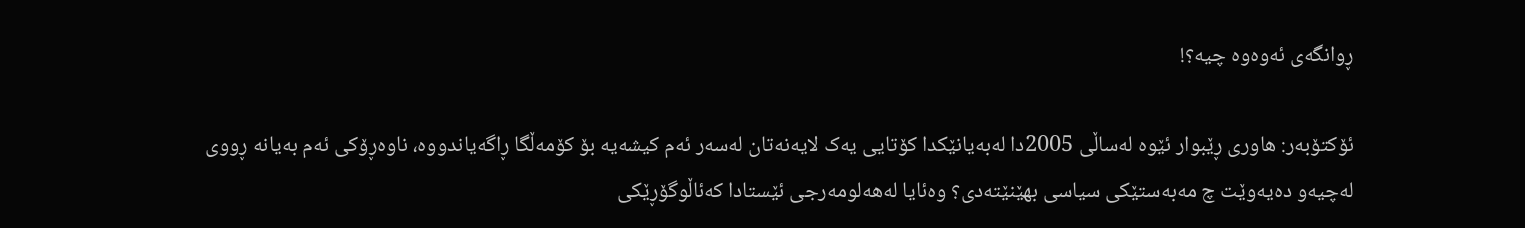ڕوانگه‌ی‌ ئه‌وه‌وه‌ چیه‌؟!

ئۆکتۆبه‌ر: هاوری‌ ڕێبوار ئێوه‌ له‌ساڵی‌ 2005دا له‌به‌یانێکدا کۆتایی‌ یه‌ک لایه‌نه‌تان له‌سه‌ر ئه‌م کیشه‌یه‌ بۆ کۆمه‌ڵگا ڕاگه‌یاندووه‌، ناوه‌ڕۆکی‌ ئه‌م به‌یانه‌ ڕووی‌ له‌چیه‌و ده‌یه‌وێت چ مه‌به‌ستێکی‌ سیاسی‌ بهێنێته‌دی‌؟ وه‌ئایا له‌هه‌لومه‌رجی‌ ئێستادا که‌ئاڵوگۆڕێکی‌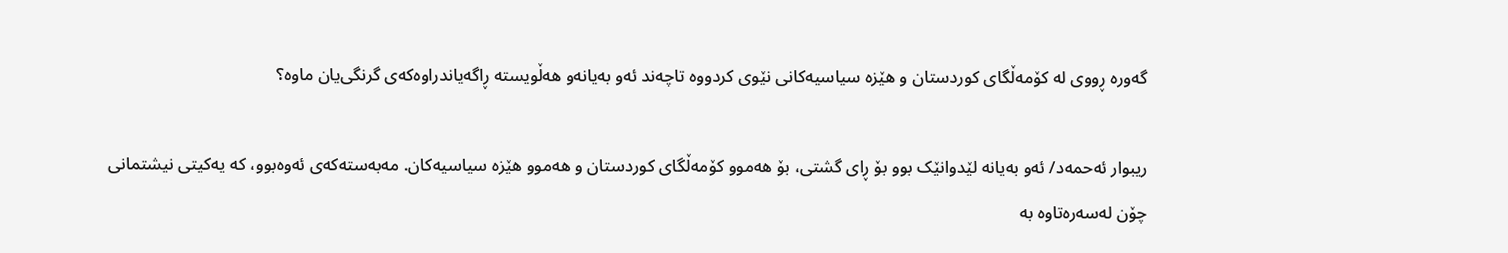گه‌وره‌ ڕووی‌ له‌ کۆمه‌ڵگای‌ کوردستان و هێزه‌ سیاسیه‌کانی‌ نێوی‌ کردووه‌ تاچه‌ند ئه‌و به‌یانه‌و هه‌ڵویسته‌ ڕاگه‌یاندراوه‌که‌ی‌ گرنگی‌یان ماوه‌؟

ریبوار ئه‌حمه‌د/ ئه‌و به‌یانه‌ لێدوانێک بوو بۆ ڕای‌ گشتی‌، بۆ هه‌موو کۆمه‌ڵگای‌ کوردستان و هه‌موو هێزه‌ سیاسیه‌کان. مه‌به‌سته‌که‌ی‌ ئه‌وه‌بوو، که‌ یه‌کیتی‌ نیشتمانی‌ چۆن له‌سه‌ره‌تاوه‌ به‌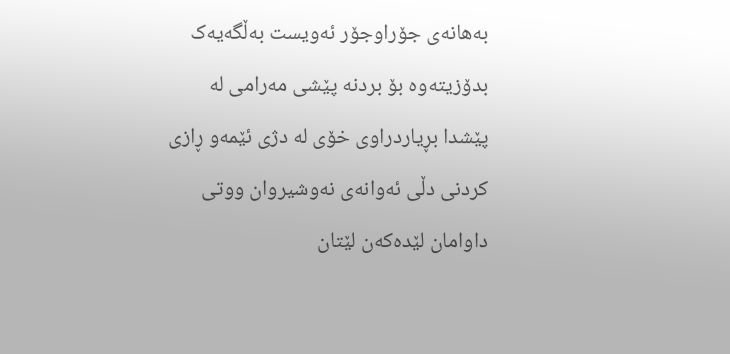به‌هانه‌ی‌ جۆراوجۆر ئه‌ویست به‌ڵگه‌یه‌ک بدۆزیته‌وه‌ بۆ بردنه‌ پێشی‌ مه‌رامی‌ له‌ پێشدا بڕیاردراوی‌ خۆی‌ له‌ دژی‌ ئێمه‌و ڕازی‌ کردنی‌ دڵی‌ ئه‌وانه‌ی‌ نه‌وشیروان ووتی‌ داوامان لێده‌که‌ن لێتان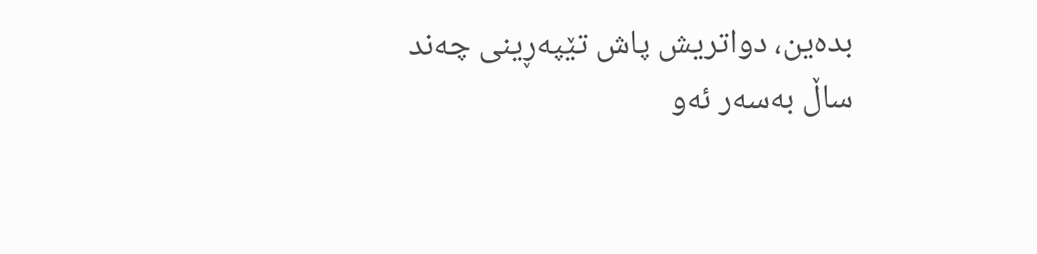بده‌ین، دواتریش پاش تێپه‌ڕینی‌ چه‌ند ساڵ به‌سه‌ر ئه‌و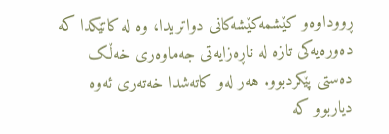ڕووداوه‌و کێشمه‌کێشه‌کانی‌ دواتریدا، وه‌ له‌ کاتێکدا که‌ ده‌وره‌یه‌کی‌ تازه‌ له‌ ناڕه‌زایه‌تی‌ جه‌ماوه‌ری‌ خه‌ڵک ده‌ستی‌ پێکردبوو. هه‌ر له‌و کاته‌شدا خه‌ته‌ری‌ ئه‌وه‌ دیاربوو که‌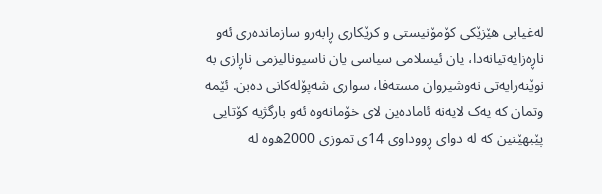له‌غیابی‌ هێزێکی‌ کۆمۆنیستی‌ و کرێکاری ڕابه‌رو سازمانده‌ری‌ ئه‌و ناڕه‌زایه‌تیانه‌دا، یان ئیسلامی‌ سیاسی‌ یان ناسیونالیزمی‌ ناڕازی‌ به‌ نوێنه‌رایه‌تی‌ نه‌وشیروان مسته‌فا، سواری‌ شه‌پۆله‌کانی‌ ده‌بن. ئێمه‌ وتمان که‌ یه‌ک لایه‌نه‌ ئاماده‌ین لای‌ خۆمانه‌وه‌ ئه‌و بارگژیه‌ کۆتایی‌ پێبهێنین که‌ له‌ دوای‌ ڕووداوی‌ 14ی‌ تموزی‌ 2000ه‌وه‌ له‌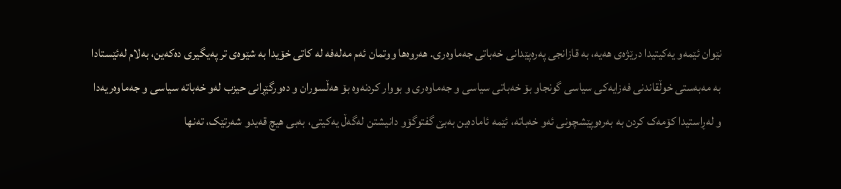نێوان ئێمه‌و یه‌کیتیدا درێژه‌ی‌ هه‌یه‌، به‌ قازانجی‌ په‌ره‌پێدانی‌ خه‌باتی‌ جه‌ماوه‌ری‌. هه‌روه‌ها ووتمان ئه‌م مه‌له‌فه‌ له‌ کاتی‌ خۆیدا به‌ شێوه‌ی‌ تر په‌یگیری‌ ده‌که‌ین، به‌لام له‌ئێستادا به‌ مه‌به‌ستی‌ خوڵقاندنی‌ فه‌زایه‌کی‌ سیاسی‌ گونجاو بۆ خه‌باتی‌ سیاسی‌ و جه‌ماوه‌ری‌ و بووار کردنه‌وه‌ بۆ هه‌ڵسوران و ده‌ورگێڕانی‌ حیزب له‌و خه‌باته‌ سیاسی‌ و جه‌ماوه‌ریه‌دا و له‌ڕاستیدا کۆمه‌ک کردن به‌ به‌ره‌وپێشچونی‌ ئه‌و خه‌باته‌، ئێمه‌ ئاماده‌ین به‌بێ‌ گفتوگۆو دانیشتن له‌گه‌ڵ یه‌کیتی‌، به‌بی‌ هیچ قه‌یدو شه‌رتێک، ته‌نها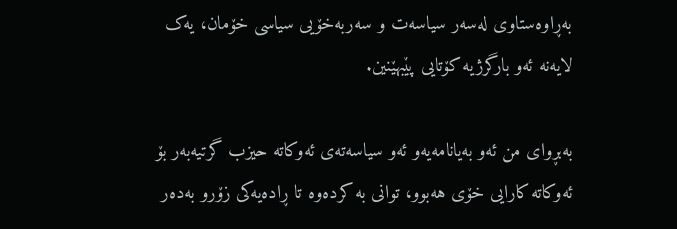به‌ڕاوه‌ستاوی‌ له‌سه‌ر سیاسه‌ت و سه‌ربه‌خۆیی‌ سیاسی‌ خۆمان، یه‌ک لایه‌نه‌ ئه‌و بارگرژیه‌ کۆتایی‌ پێبهێنین.

به‌بڕوای‌ من ئه‌و به‌یانامه‌یه‌و ئه‌و سیاسه‌ته‌ی‌ ئه‌وکاته‌ حیزب گرتیه‌به‌ر بۆ ئه‌وکاته‌ کارایی‌ خۆی‌ هه‌بوو، توانی‌ به‌ کرده‌وه‌ تا ڕاده‌یه‌کی‌ زۆرو به‌ده‌ر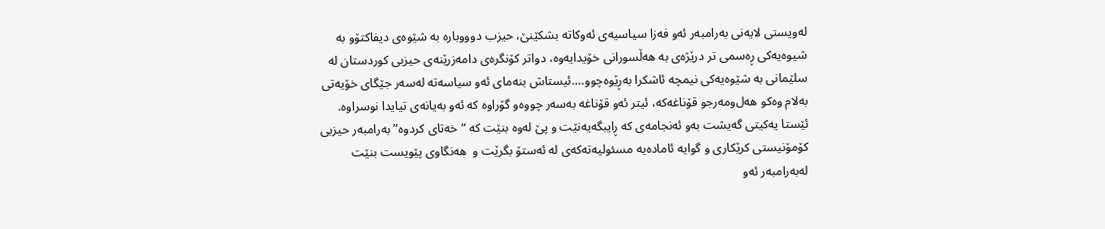له‌ویستی‌ لایه‌نی‌ به‌رامبه‌ر ئه‌و فه‌زا سیاسیه‌ی‌ ئه‌وکاته‌ بشکێنێ‌، حیزب دوووباره‌ به‌ شێوه‌ی‌ دیفاکتۆو به‌ شیوه‌یه‌کی‌ ڕه‌سمی‌ تر درێژه‌ی‌ به‌ هه‌ڵسورانی‌ خۆیدایه‌وه‌، دواتر کۆنگره‌ی‌ دامه‌زرێنه‌ی‌ حیزبی‌ کوردستان له‌ سلێمانی‌ به‌ شێوه‌یه‌کی‌ نیمچه‌ ئاشکرا به‌ڕێوه‌چوو….ئیستاش بنه‌مای‌ ئه‌و سیاسه‌ته‌ له‌سه‌ر جێگای‌ خۆیه‌تی‌ به‌لام وه‌کو هه‌ل‌ومه‌رجو قۆناغه‌که‌، ئیتر ئه‌و قۆناغه‌ به‌سه‌ر چووه‌و گۆراوه‌ که‌ ئه‌و به‌یانه‌ی‌ تیایدا نوسراوه‌. ئێستا یه‌کیتی‌ گه‌یشت به‌و ئه‌نجامه‌ی‌ که‌ ڕایبگه‌یه‌نێت و پێ له‌وه‌ بنێت که‌ “خه‌تای‌ کردوه‌” به‌رامبه‌ر حیزبی‌ کۆمۆنیستی‌ کرێکاری‌ و گوایه‌ ئاماده‌یه‌ مسئولیه‌ته‌که‌ی‌ له‌ ئه‌ستۆ بگرێت و  هه‌نگاوی‌ پێویست بنێت له‌به‌رامبه‌ر ئه‌و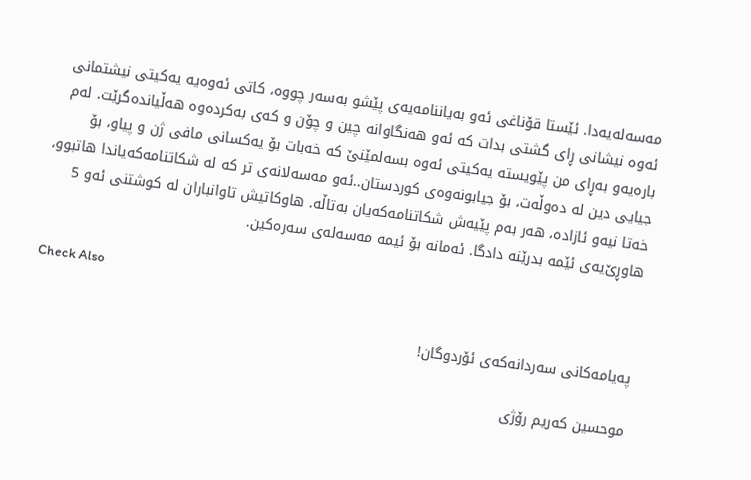مه‌سه‌له‌یه‌دا. ئێستا قۆناغی‌ ئه‌و به‌یاننامه‌یه‌ی‌ پێشو به‌سه‌ر چووه‌، کاتی‌ ئه‌وه‌یه‌ یه‌کیتی‌ نیشتمانی‌ ئه‌وه‌ نیشانی‌ ڕای‌ گشتی‌ بدات که‌ ئه‌و هه‌نگاوانه‌ چین و چۆن و که‌ی‌ به‌کرده‌وه‌ هه‌ڵیانده‌گرێت. له‌م باره‌یه‌و به‌ڕای‌ من پێویسته‌ یه‌کیتی‌ ئه‌وه‌ بسه‌لمێنێ‌ که‌ خه‌بات بۆ یه‌کسانی‌ مافی‌ ژن و پیاو، بۆ جیایی‌ دین له‌ ده‌وڵه‌ت، بۆ جیابونه‌وه‌ی‌ کوردستان..ئه‌و مه‌سه‌لانه‌ی‌ تر که‌ له‌ شکاتنامه‌که‌یاندا هاتبوو، خه‌تا نیه‌و ئازاده‌، هه‌ر به‌م پێیه‌ش شکاتنامه‌که‌یان به‌تاڵه‌. هاوکاتیش تاوانباران له‌ کوشتنی‌ ئه‌و 5 هاوڕێ‌یه‌ی‌ ئێمه‌ بدرێنه‌ دادگا. ئه‌مانه‌ بۆ ئیمه‌ مه‌سه‌له‌ی‌ سه‌ره‌کین.

Check Also

پەیامەکانی سەردانەکەی ئۆردوگان!

موحسین کەریم رۆژی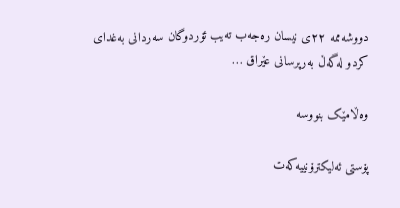دووشەممە ٢٢ی نیسان رەجەب تەیب ئۆردوگان سەردانی بەغدای کردو لەگەڵ بەرپرسانی عێراق …

وەڵامێک بنووسە

پۆستی ئەلیکترۆنییەکەت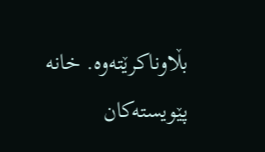بڵاوناکرێتەوە. خانە پێویستەکان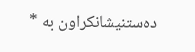دەستنیشانکراون بە *